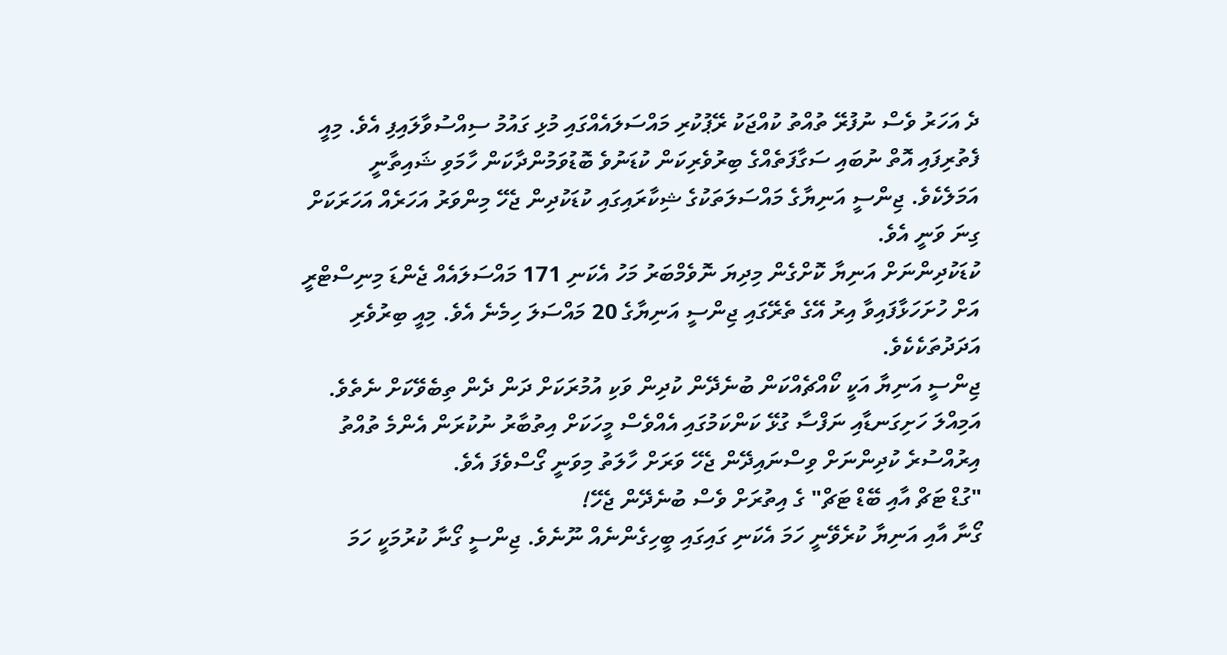ދެ އަހަރު ވެސް ނުފުރޭ ތުއްތު ކުއްޖަކު ރޭޕުކުރި މައްސަލައެއްގައި މުޅި ގައުމު ސިއްސުވާލައިފި އެވެ. މިއީ ފެތުރިފައި އޮތް ނުބައި ސަގާފަތެއްގެ ބިރުވެރިކަން ކުޑަނުވެ ބޮޑުވަމުންދާކަން ހާމަވި ޝައިތާނީ އަމަލެކެވެ. ޖިންސީ އަނިޔާގެ މައްސަލަތަކުގެ ޝިކާރައިގައި ކުޑަކުދިން ޖެހޭ މިންވަރު އަހަރެއް އަހަރަކަށް ގިނަ ވަނީ އެވެ.
ކުޑަކުދިންނަށް އަނިޔާ ކޮށްގެން މިދިޔަ ނޮވެމްބަރު މަހު އެކަނި 171 މައްސަލައެއް ޖެންޑަ މިނިސްޓްރީ އަށް ހުށަހަޅާފައިވާ އިރު އޭގެ ތެރޭގައި ޖިންސީ އަނިޔާގެ 20 މައްސަލަ ހިމެނެ އެވެ. މިއީ ބިރުވެރި އަދަދުތަކެކެވެ.
ޖިންސީ އަނިޔާ އަކީ ކޯއްޗެއްކަން ބުނެދޭން ކުދިން ވަކި އުމުރަކަށް ދަން ދެން ތިބެވޭކަށް ނެތެވެ. އަމިއްލަ ހަށިގަނޑާއި ނަފްސާ ގުޅޭ ކަންކަމުގައި އެއްވެސް މީހަކަށް އިތުބާރު ނުކުރަން އެންމެ ތުއްތު އިރުއްސުރެ ކުދިންނަށް ވިސްނައިދޭން ޖެހޭ ވަރަށް ހާލަތު މިވަނީ ގޯސްވެފަ އެވެ.
"ގުޑް ޓަޗް އާއި ބޭޑް ޓަޗް" ގެ އިތުރަށް ވެސް ބުނެދޭން ޖެހޭ!
ގޯނާ އާއި އަނިޔާ ކުރެވޭނީ ހަމަ އެކަނި ގައިގައި ބީހިގެންނެއް ނޫނެވެ. ޖިންސީ ގޯނާ ކުރުމަކީ ހަމަ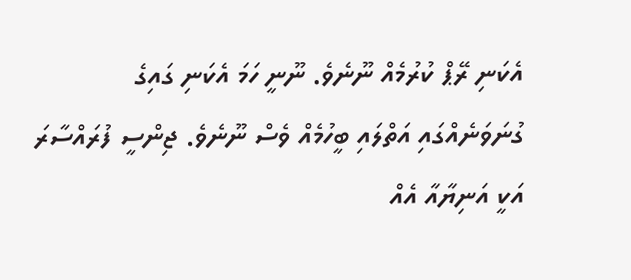އެކަނި ރޭޕް ކުރުމެއް ނޫނެވެ. ނޫނީ ހަމަ އެކަނި ގައިގެ ގުނަވަނެއްގައި އަތްލައި ބީހުމެއް ވެސް ނޫނެވެ. ޖިންސީ ފުރައްސާރަ އަކީ އަނިޔާއާ އެއް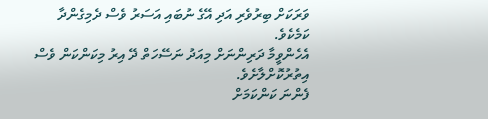ވަރަކަށް ބިރުވެރި އަދި އޭގެ ނުބައި އަސަރު ވެސް ދެމިގެންދާ ކަމެކެވެ.
އެހެންވީމާ ދަރިންނަށް މިއަދު ނަސޭހަތް ދޭ އިރު މިކަންކަން ވެސް އިތުރުކޮށްލާށެވެ.
ފެންނަ ކަންކަމަށް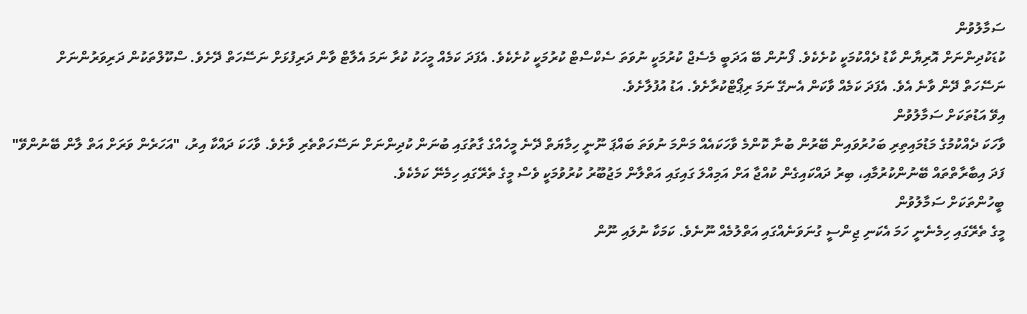ސަމާލުވުން
ކުޑަކުދިންނަށް އޮރިޔާން ކާޑު ދެއްކުމަކީ ކުށެކެވެ. ފޯނުން ބޭ އަދަބީ މެސެޖް ކުރުމަކީ ނުވަތަ ސެކްސްޓް ކުރުމަކީ ކުށެކެވެ. އެފަދަ ކަމެއް މީހަކު ކުރާ ނަމަ އެލާޓް ވާން ދަރިފުޅަށް ނަސޭހަތް ދޭށެވެ. ސްކޫލްތަކުން ދަރިވަރުންނަށް ނަސޭހަތް ދޭން ވާނެ އެވެ. އެފަދަ ކަމެއް ވާކަން އެނގޭ ނަމަ ރިޕޯޓްކުރާށެވެ. އަޑު އުފުލާށެވެ.
އިވޭ އަޑުތަކަށް ސަމާލުވުން
ވާހަކަ ދެއްކުމުގެ މަޑުމައިތިރި ބަހުރުވައިން ބޭރުން ބުނާ ކޮންމެ ވާހަކައެއް މަންމަ ނުވަތަ ބައްޕަ ނޫނީ ހިމާޔަތް ދޭނެ މީހެއްގެ ގާތުގައި ބުނަން ކުދިންނަށް ނަސޭހަތްތެރި ވާށެވެ. ވާހަކަ ދައްކާ އިރު، "އަހަރެން ވަރަށް އަތް ލާން ބޭނުންވޭ" ފަދަ އިބާރާތްތައް ބޭނުންކުރުމާއި، ބިރު ދައްކައިގެން ކުއްޖާ އަށް އަމިއްލަ ގައިގައި އަތްލާން މަޖުބޫރު ކުރުވުމަކީ ވެސް މީގެ ތެރޭގައި ހިމެނޭ ކަމެކެވެ.
ބީހުންތަކަށް ސަމާލުވުން
މީގެ ތެރޭގައި ހިމެނެނީ ހަމަ އެކަނި ޖިންސީ ގުނަވަނެއްގައި އަތްލުމެއް ނޫނެވެ. ކަމަކާ ނުލައި ނޫން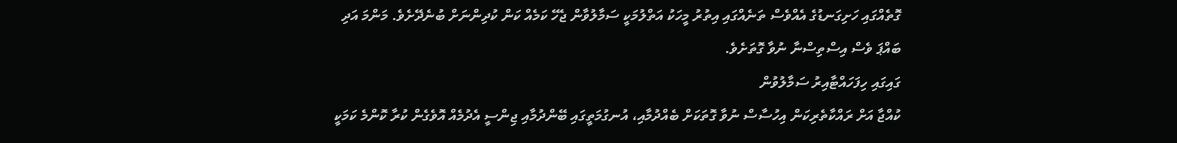ގޮތެއްގައި ހަށިގަނޑުގެ އެއްވެސް ތަނެއްގައި އިތުރު މީހަކު އަތްލުމަކީ ސަމާލުވާން ޖެހޭ ކަމެއް ކަން ކުދިންނަށް ބުނެދޭށެވެ. މަންމަ އަދި ބައްޕަ ވެސް އިސްތިސްނާ ނުވާ ގޮތަށެވެ.
ގައިގައި ހިފަހައްޓާއިރު ސަމާލުވުން
ކުއްޖާ އަށް ރައްކާތެރިކަން އިހުސާސް ނުވާ ގޮތަކަށް ބެއްދުމާއި، އުނގުމަތީގައި ބޭންދުމާއި ޖިންސީ އެދުމެއް އޮވެގެން ކުރާ ކޮންމެ ކަމަކީ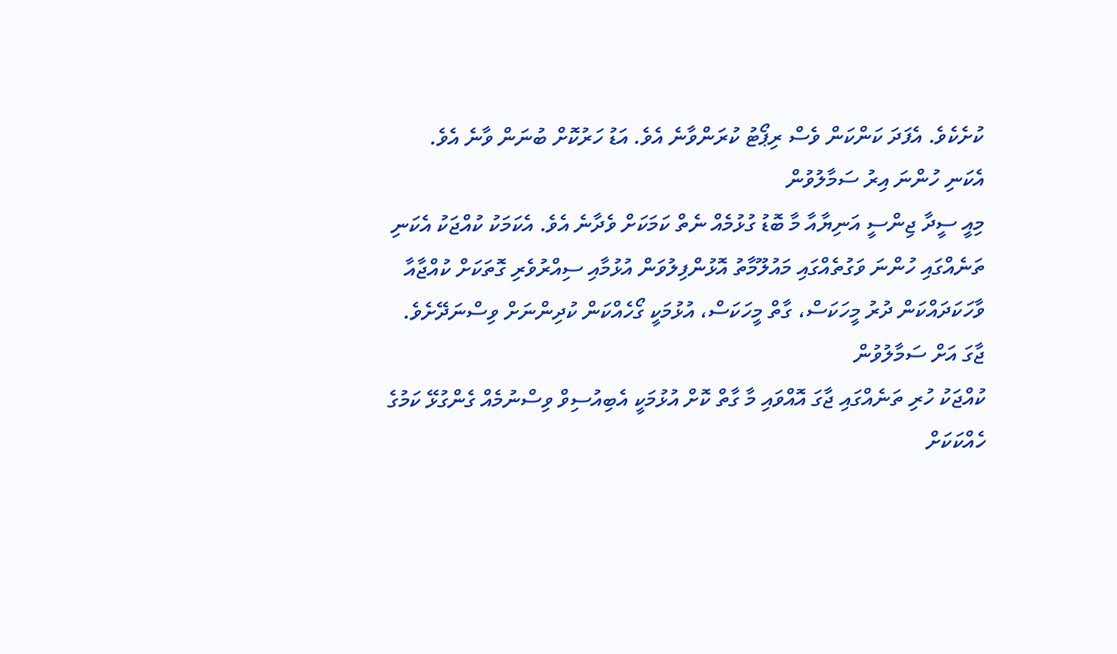ކުށެކެވެ. އެފަދަ ކަންކަން ވެސް ރިޕޯޓު ކުރަންވާނެ އެވެ. އަޑު ހަރުކޮށް ބުނަން ވާނެ އެވެ.
އެކަނި ހުންނަ އިރު ސަމާލުވުން
މިއީ ސީދާ ޖިންސީ އަނިޔާއާ މާ ބޮޑު ގުޅުމެއް ނެތް ކަމަކަށް ވެދާނެ އެވެ. އެކަމަކު ކުއްޖަކު އެކަނި ތަނެއްގައި ހުންނަ ވަގުތެއްގައި މައުލޫމާތު އޮޅުންފިލުވަން އުޅުމާއި ސިއްރުވެރި ގޮތަކަށް ކުއްޖާއާ ވާހަކަދައްކަން ދުރު މީހަކަސް، ގާތް މީހަކަސް، އުޅުމަކީ ގޯހެއްކަން ކުދިންނަށް ވިސްނަދޭށެވެ.
ޖާގަ އަށް ސަމާލުވުން
ކުއްޖަކު ހުރި ތަނެއްގައި ޖާގަ އޮއްވައި މާ ގާތް ކޮށް އުޅުމަކީ އެބިއުސިވް ވިސްނުމެއް ގެންގުޅޭ ކަމުގެ ހެއްކަކަށް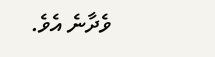ވެދާނެ އެވެ.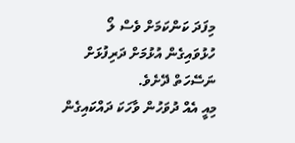މިފަދަ ކަންކަމަށް ވެސް ލޯ ހުޅުވައިގެން އުޅުމަށް ދަރިފުޅަށް ނަސޭހަތް ދޭށެވެ.
މިއީ އެއް ދުވަހުން ވާހަކަ ދައްކައިގެން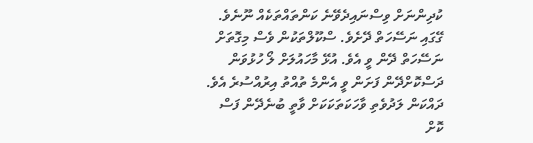ކުދިންނަށް ވިސްނައިދެވޭނެ ކަންތައްތަކެއް ނޫނެވެ. ގޭގައި ނަސޭހަތް ދޭށެވެ. ސްކޫލްތަކުން ވެސް މިގޮތަށް ނަސޭހަތް ދޭން ވީ އެވެ. އުޅޭ މާހައުލަށް ލޯ ހުޅުވަން ދަސްކޮށްދޭން ފަށަން ވީ އެންމެ ތުއްތު އިރުއްސުރެ އެވެ. ދައްކަން ލަދުވެތި ވާހަކަތަކަކަށް ވާތީ ބުނެދޭން ފަސް ކޮށް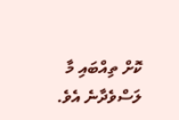ކޮށް ތިއްބައި މާ ލަސްވެދާނެ އެވެ.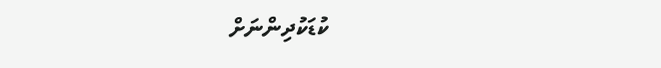ކުޑަކުދިންނަށް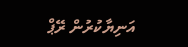އަނިޔާކުރުން ރޭޕް